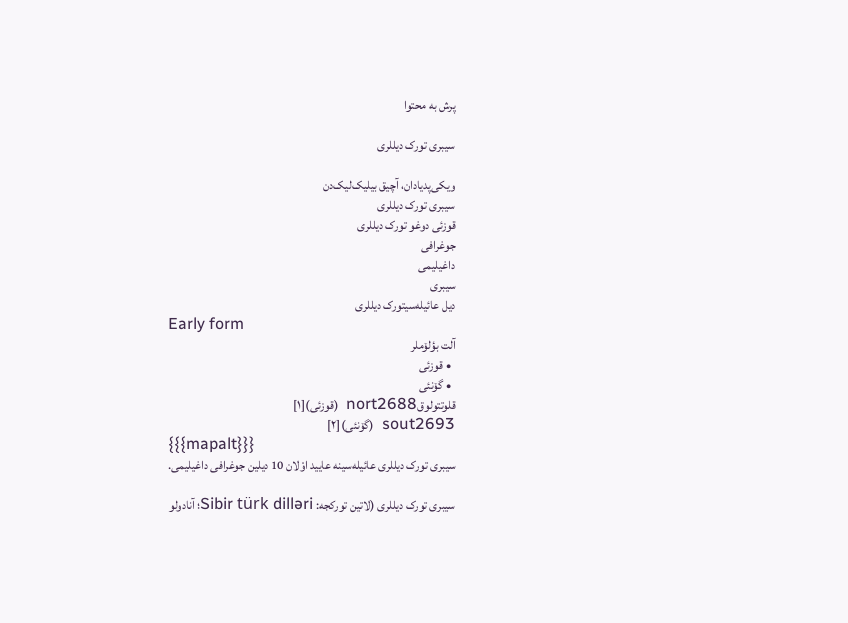پرش به محتوا

سیبری تورک دیللری

ویکی‌پدیادان، آچیق بیلیک‌لیک‌دن
سیبری تورک دیللری
قوزئی دوغو تورک دیللری
جوغرافی
داغیلیمی
سیبری
دیل عائیله‌سیتورک دیللری
Early form
آلت بؤلۆملر
  • قوزئی
  • گۆنئی
قلوتتولوقnort2688  (قوزئی)[۱]
sout2693  (گۆنئی)[۲]
{{{mapalt}}}
سیبری تورک دیللری عائیله‌سینه عایید اوْلان 10 دیلین جوغرافی داغیلیمی.

سیبری تورک دیللری (لاتین تورکجه: Sibir türk dilləri؛ آنادولو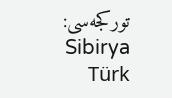تورکجه‌سی: Sibirya Türk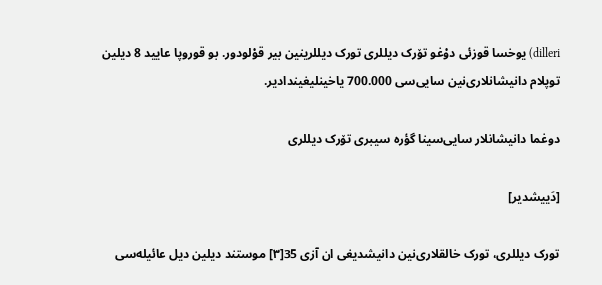dilleri) یوخسا قوزئی دوْغو تۆرک دیللری تورک دیللرینین بیر قوْلودور. بو قوروپا عایید 8 دیلین توپلام دانیشانلاری‌نین سایی‌سی 700.000 یاخینلیغیندادیر.

دوغما دانیشانلار سایی‌سینا گؤره سیبری تۆرک دیللری

[دَییشدیر]

تورک دیللری، تورک خالقلاری‌نین دانیشدیغی ان آزی 35[۳] موستند دیلین دیل عائیله‌سی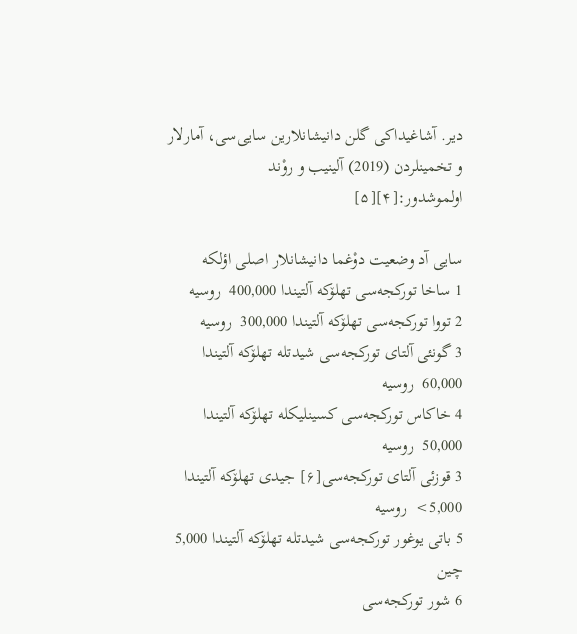دیر. آشاغیداکی گلن دانیشانلارین سایی‌سی، آمارلار و تخمینلردن (2019) آلینیب و روْند اولموشدور:[۴][۵]

سایی آد وضعیت دوْغما دانیشانلار اصلی اؤلکه
1 ساخا تورکجه‌سی تهلۆکه‌ آلتیندا 400,000  روسیه
2 تووا تورکجه‌سی تهلۆکه‌ آلتیندا 300,000  روسیه
3 گونئی آلتای تورکجه‌سی شیدتله تهلۆکه آلتیندا 60,000  روسیه
4 خاکاس تورکجه‌سی کسینلیکله تهلۆکه آلتیندا 50,000  روسیه
3 قوزئی آلتای تورکجه‌سی[۶] جیدی تهلۆکه آلتیندا 5,000>  روسیه
5 باتی یوغور تورکجه‌سی شیدتله تهلۆکه آلتیندا 5,000  چین
6 شور تورکجه‌سی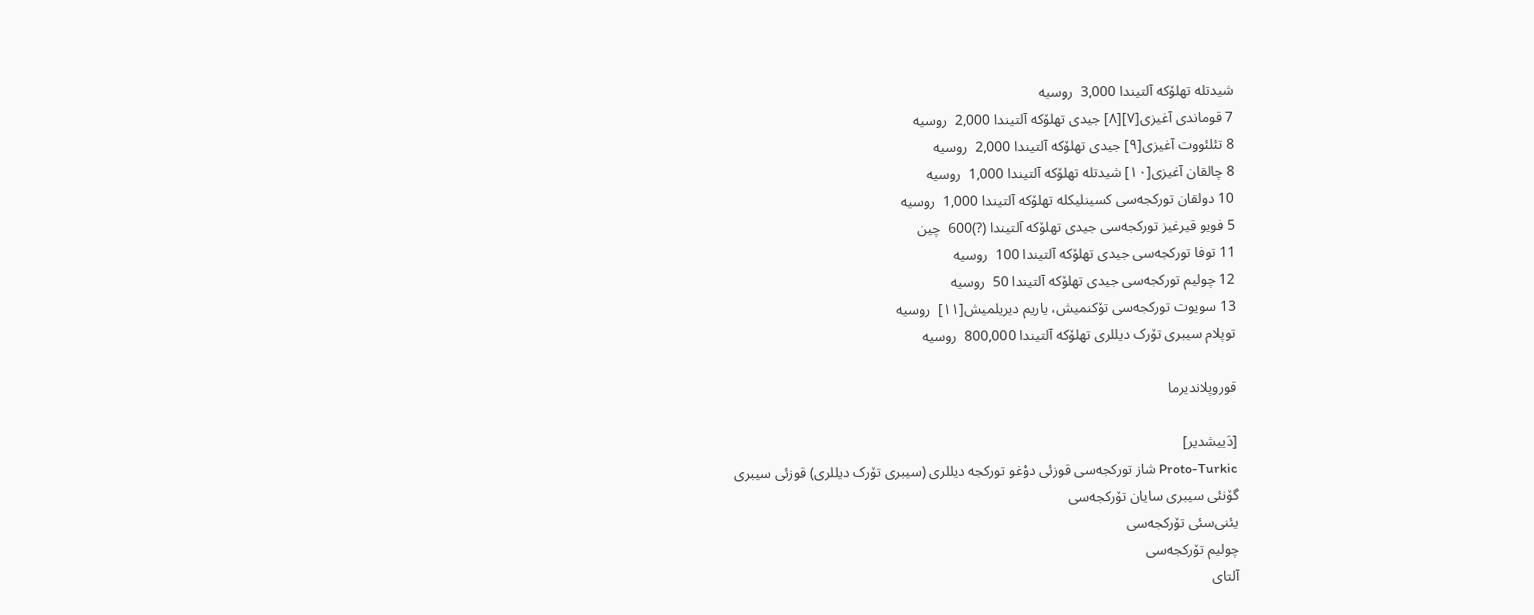شیدتله تهلۆکه آلتیندا 3,000  روسیه
7 قوماندی آغیزی[۷][۸] جیدی تهلۆکه آلتیندا 2,000  روسیه
8 تئلئووت آغیزی[۹] جیدی تهلۆکه آلتیندا 2,000  روسیه
8 چالقان آغیزی[۱۰] شیدتله تهلۆکه آلتیندا 1,000  روسیه
10 دولقان تورکجه‌سی کسینلیکله تهلۆکه آلتیندا 1,000  روسیه
5 فویو قیرغیز تورکجه‌سی جیدی تهلۆکه آلتیندا (?)600  چین
11 توفا تورکجه‌سی جیدی تهلۆکه آلتیندا 100  روسیه
12 چولیم تورکجه‌سی جیدی تهلۆکه آلتیندا 50  روسیه
13 سویوت تورکجه‌سی تۆکنمیش، یاریم دیریلمیش[۱۱]  روسیه
توپلام سیبری تۆرک دیللری تهلۆکه‌ آلتیندا 800,000  روسیه

قوروپلاندیرما

[دَییشدیر]
Proto-Turkic شاز تورکجه‌سی قوزئی دوْغو تورکجه دیللری (سیبری تۆرک دیللری) قوزئی سیبری
گۆنئی سیبری سایان تۆرکجه‌سی
یئنی‌سئی تۆرکجه‌سی
چولیم تۆرکجه‌سی
آلتای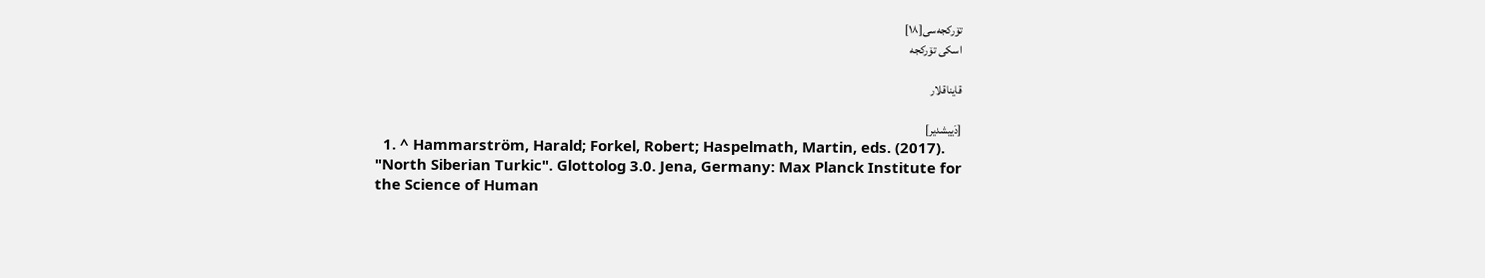تۆرکجه‌سی[۱۸]
اسکی تۆرکجه

قایناقلار

[دَییشدیر]
  1. ^ Hammarström, Harald; Forkel, Robert; Haspelmath, Martin, eds. (2017). "North Siberian Turkic". Glottolog 3.0. Jena, Germany: Max Planck Institute for the Science of Human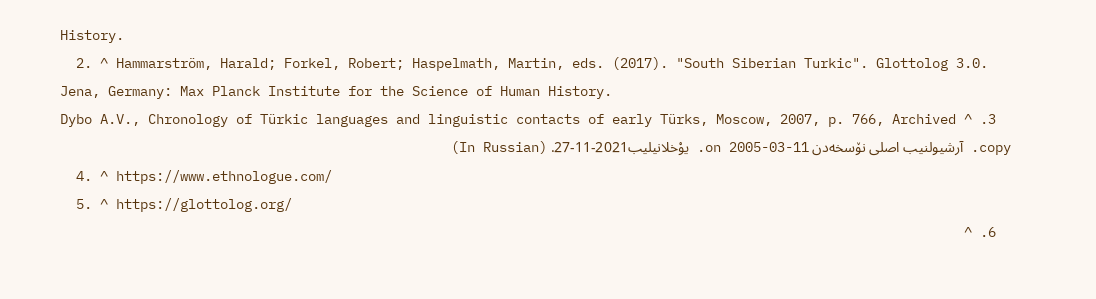History.
  2. ^ Hammarström, Harald; Forkel, Robert; Haspelmath, Martin, eds. (2017). "South Siberian Turkic". Glottolog 3.0. Jena, Germany: Max Planck Institute for the Science of Human History.
  3. ^ Dybo A.V., Chronology of Türkic languages and linguistic contacts of early Türks, Moscow, 2007, p. 766, Archived copy. آرشیولنیب اصلی نۆسخه‌دن on 2005-03-11. یوْخلانیلیب2021-11-27. (In Russian)
  4. ^ https://www.ethnologue.com/
  5. ^ https://glottolog.org/
  6. ^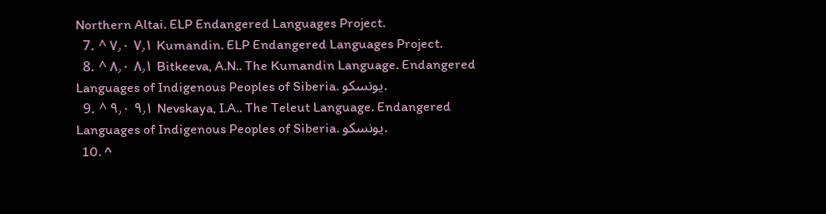Northern Altai. ELP Endangered Languages Project.
  7. ^ ۷٫۰ ۷٫۱ Kumandin. ELP Endangered Languages Project.
  8. ^ ۸٫۰ ۸٫۱ Bitkeeva, A.N.. The Kumandin Language. Endangered Languages of Indigenous Peoples of Siberia. یونسکو.
  9. ^ ۹٫۰ ۹٫۱ Nevskaya, I.A.. The Teleut Language. Endangered Languages of Indigenous Peoples of Siberia. یونسکو.
  10. ^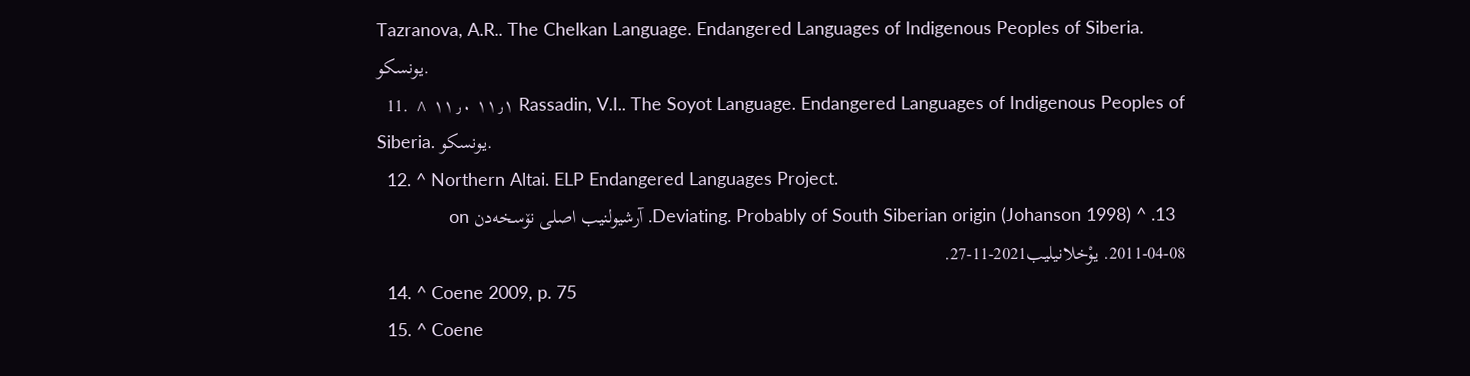Tazranova, A.R.. The Chelkan Language. Endangered Languages of Indigenous Peoples of Siberia. یونسکو.
  11. ^ ۱۱٫۰ ۱۱٫۱ Rassadin, V.I.. The Soyot Language. Endangered Languages of Indigenous Peoples of Siberia. یونسکو.
  12. ^ Northern Altai. ELP Endangered Languages Project.
  13. ^ Deviating. Probably of South Siberian origin (Johanson 1998). آرشیولنیب اصلی نۆسخه‌دن on 2011-04-08. یوْخلانیلیب2021-11-27.
  14. ^ Coene 2009, p. 75
  15. ^ Coene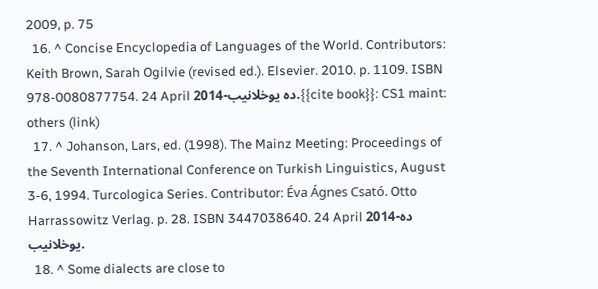2009, p. 75
  16. ^ Concise Encyclopedia of Languages of the World. Contributors: Keith Brown, Sarah Ogilvie (revised ed.). Elsevier. 2010. p. 1109. ISBN 978-0080877754. 24 April 2014-ده یوخلانیب.{{cite book}}: CS1 maint: others (link)
  17. ^ Johanson, Lars, ed. (1998). The Mainz Meeting: Proceedings of the Seventh International Conference on Turkish Linguistics, August 3-6, 1994. Turcologica Series. Contributor: Éva Ágnes Csató. Otto Harrassowitz Verlag. p. 28. ISBN 3447038640. 24 April 2014-ده یوخلانیب.
  18. ^ Some dialects are close to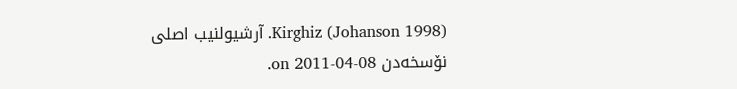Kirghiz (Johanson 1998). آرشیولنیب اصلی نۆسخه‌دن on 2011-04-08.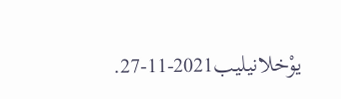یوْخلانیلیب2021-11-27.